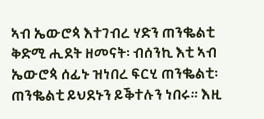ኣብ ኤውሮጳ እተገብረ ሃድን ጠንቈልቲ
ቅድሚ ሒደት ዘመናት፡ ብሰንኪ እቲ ኣብ ኤውሮጳ ሰፊኑ ዝነበረ ፍርሂ ጠንቈልቲ፡ ጠንቈልቲ ይህደኑን ይቕተሉን ነበሩ። እዚ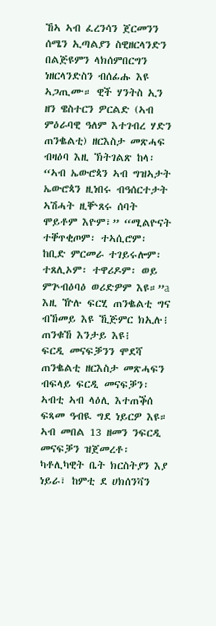ኸኣ ኣብ ፈረንሳን ጀርመንን ሰሜን ኢጣልያን ስዊዘርላንድን በልጅዩምን ላክሰምበርግን ነዘርላንድስን ብሰፊሑ እዩ ኣጋጢሙ። ዊች ሃንትስ ኢን ዘን ዌስተርን ዎርልድ (ኣብ ምዕራባዊ ዓለም እተገብረ ሃድን ጠንቈልቲ) ዘርእስታ መጽሓፍ ብዛዕባ እዚ ኽትገልጽ ከላ፡ “ኣብ ኤውሮጳን ኣብ ግዝኣታት ኤውሮጳን ዚነበሩ ብዓሰርተታት ኣሽሓት ዚቝጸሩ ሰባት ሞይቶም እዮም፣” “ሚልዮናት ተቐጥቂጦም፡ ተኣሲሮም፡ ከቢድ ምርመራ ተገይሩሎም፡ ተጸሊኦም፡ ተዋሪዶም፡ ወይ ምጕብዕባዕ ወሪድዎም እዩ።”a እዚ ዅሉ ፍርሂ ጠንቈልቲ ግና ብኸመይ እዩ ኺጅምር ክኢሉ፧ ጠንቁኸ እንታይ እዩ፧
ፍርዲ መናፍቓንን ሞደሻ ጠንቈልቲ ዘርእስታ መጽሓፍን
ብፍላይ ፍርዲ መናፍቓን፡ ኣብቲ ኣብ ላዕሊ እተጠቕሰ ፍጻመ ዓብዪ ግደ ነይርዎ እዩ። ኣብ መበል 13 ዘመን ንፍርዲ መናፍቓን ዝጀመረቶ፡ ካቶሊካዊት ቤት ክርስትያን እያ ነይራ፣ ከምቲ ደ ሀክሰንቫን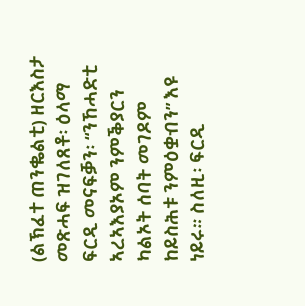(ልኽፈተ ጠንቈልቲ) ዘርእስታ መጽሓፍ ዝገለጸቶ፡ ዕላማ ፍርዲ መናፍቓን፡ “ንኸሓድቲ ኣረኣእያኦም ንምቕያርን ካልኦት ሰባት መገዶም ከይስሕቱ ንምዕቋብን” እዩ ነይሩ። ስለዚ፡ ፍርዲ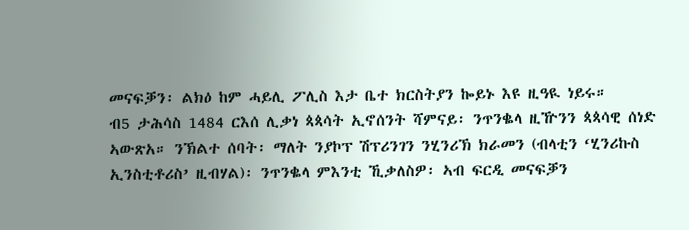መናፍቓን፡ ልክዕ ከም ሓይሊ ፖሊስ እታ ቤተ ክርስትያን ኰይኑ እዩ ዚዓዪ ነይሩ።
ብ5 ታሕሳስ 1484 ርእሰ ሊቃነ ጳጳሳት ኢኖሰንት ሻምናይ፡ ንጥንቈላ ዚዅንን ጳጳሳዊ ሰነድ ኣውጽአ። ንኽልተ ሰባት፡ ማለት ንያኮፕ ሽፕሪንገን ንሂንሪኽ ክራመን (ብላቲን ‘ሂንሪኩስ ኢንስቲቶሪስ’ ዚብሃል)፡ ንጥንቈላ ምእንቲ ኺቃለስዎ፡ ኣብ ፍርዲ መናፍቓን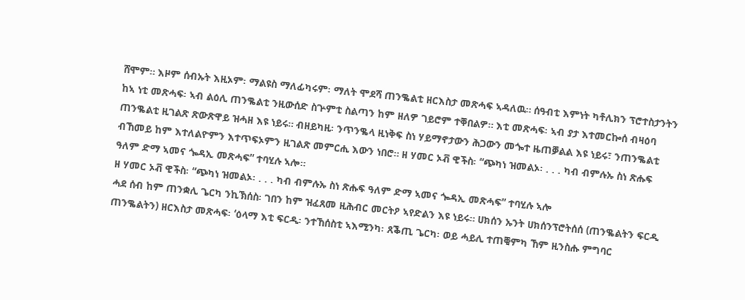ሸሞም። እዞም ሰብኡት እዚኦም፡ ማልዩስ ማለፊካሩም፡ ማለት ሞደሻ ጠንቈልቲ ዘርእስታ መጽሓፍ ኣዳለዉ። ሰዓብቲ እምነት ካቶሊክን ፕሮተስታንትን ከኣ ነቲ መጽሓፍ፡ ኣብ ልዕሊ ጠንቈልቲ ንዚውሰድ ስጕምቲ ስልጣን ከም ዘለዎ ገይሮም ተቐበልዎ። እቲ መጽሓፍ፡ ኣብ ያታ እተመርኰሰ ብዛዕባ ጠንቈልቲ ዚገልጽ ጽውጽዋይ ዝሓዘ እዩ ነይሩ። ብዘይካዚ፡ ንጥንቈላ ዚነቅፍ ስነ ሃይማኖታውን ሕጋውን መጐተ ዜጠቓልል እዩ ነይሩ፣ ንጠንቈልቲ ብኸመይ ከም እተለልዮምን እተጥፍኦምን ዚገልጽ መምርሒ እውን ነበሮ። ዘ ሃመር ኦቭ ዊችስ፡ “ጭካነ ዝመልኦ፡ . . . ካብ ብምሉኡ ስነ ጽሑፍ ዓለም ድማ ኣመና ጐዳኢ መጽሓፍ” ተባሂሉ ኣሎ።
ዘ ሃመር ኦቭ ዊችስ፡ “ጭካነ ዝመልኦ፡ . . . ካብ ብምሉኡ ስነ ጽሑፍ ዓለም ድማ ኣመና ጐዳኢ መጽሓፍ” ተባሂሉ ኣሎ
ሓደ ሰብ ከም ጠንቋሊ ጌርካ ንኪኽሰስ፡ ገበን ከም ዝፈጸመ ዚሕብር መርትዖ ኣየድልን እዩ ነይሩ። ሀክሰን ኡንት ሀክሰንፕሮትሰሰ (ጠንቈልትን ፍርዲ ጠንቈልትን) ዘርእስታ መጽሓፍ፡ ‘ዕላማ እቲ ፍርዲ፡ ንተኸሰስቲ ኣእሚንካ፡ ጸቕጢ ጌርካ፡ ወይ ሓይሊ ተጠቒምካ ኸም ዚንስሑ ምግባር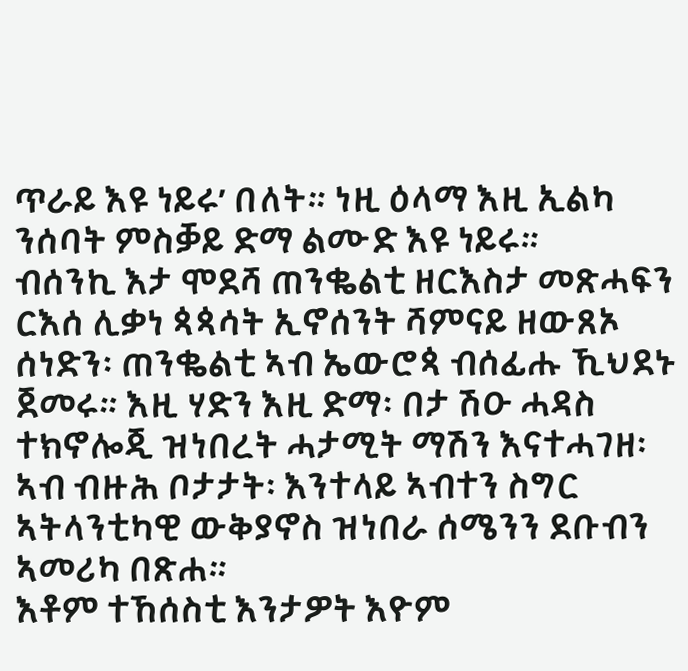ጥራይ እዩ ነይሩ’ በለት። ነዚ ዕላማ እዚ ኢልካ ንሰባት ምስቓይ ድማ ልሙድ እዩ ነይሩ።
ብሰንኪ እታ ሞደሻ ጠንቈልቲ ዘርእስታ መጽሓፍን ርእሰ ሊቃነ ጳጳሳት ኢኖሰንት ሻምናይ ዘውጸኦ ሰነድን፡ ጠንቈልቲ ኣብ ኤውሮጳ ብሰፊሑ ኺህደኑ ጀመሩ። እዚ ሃድን እዚ ድማ፡ በታ ሽዑ ሓዳስ ተክኖሎጂ ዝነበረት ሓታሚት ማሽን እናተሓገዘ፡ ኣብ ብዙሕ ቦታታት፡ እንተላይ ኣብተን ስግር ኣትላንቲካዊ ውቅያኖስ ዝነበራ ሰሜንን ደቡብን ኣመሪካ በጽሐ።
እቶም ተኸሰስቲ እንታዎት እዮም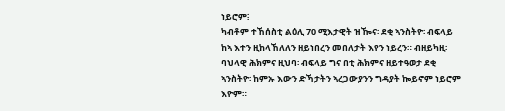ነይሮም፧
ካብቶም ተኸሰስቲ ልዕሊ 70 ሚእታዊት ዝዀና፡ ደቂ ኣንስትዮ፡ ብፍላይ ከኣ እተን ዚከላኸለለን ዘይነበረን መበለታት እየን ነይረን። ብዘይካዚ፡ ባህላዊ ሕክምና ዚህባ፡ ብፍላይ ግና በቲ ሕክምና ዘይተዓወታ ደቂ ኣንስትዮ፡ ከምኡ እውን ድኻታትን ኣረጋውያንን ግዳያት ኰይኖም ነይሮም እዮም።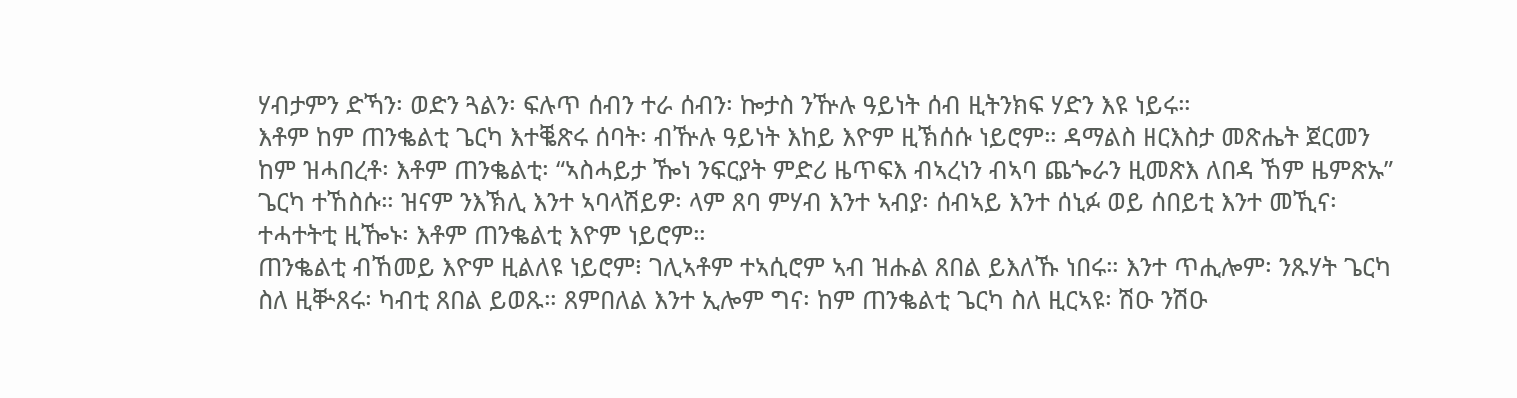ሃብታምን ድኻን፡ ወድን ጓልን፡ ፍሉጥ ሰብን ተራ ሰብን፡ ኰታስ ንዅሉ ዓይነት ሰብ ዚትንክፍ ሃድን እዩ ነይሩ።
እቶም ከም ጠንቈልቲ ጌርካ እተቘጽሩ ሰባት፡ ብዅሉ ዓይነት እከይ እዮም ዚኽሰሱ ነይሮም። ዳማልስ ዘርእስታ መጽሔት ጀርመን ከም ዝሓበረቶ፡ እቶም ጠንቈልቲ፡ “ኣስሓይታ ዀነ ንፍርያት ምድሪ ዜጥፍእ ብኣረነን ብኣባ ጨጐራን ዚመጽእ ለበዳ ኸም ዜምጽኡ” ጌርካ ተኸስሱ። ዝናም ንእኽሊ እንተ ኣባላሽይዎ፡ ላም ጸባ ምሃብ እንተ ኣብያ፡ ሰብኣይ እንተ ሰኒፉ ወይ ሰበይቲ እንተ መኺና፡ ተሓተትቲ ዚዀኑ፡ እቶም ጠንቈልቲ እዮም ነይሮም።
ጠንቈልቲ ብኸመይ እዮም ዚልለዩ ነይሮም፧ ገሊኣቶም ተኣሲሮም ኣብ ዝሑል ጸበል ይእለኹ ነበሩ። እንተ ጥሒሎም፡ ንጹሃት ጌርካ ስለ ዚቝጸሩ፡ ካብቲ ጸበል ይወጹ። ጸምበለል እንተ ኢሎም ግና፡ ከም ጠንቈልቲ ጌርካ ስለ ዚርኣዩ፡ ሽዑ ንሽዑ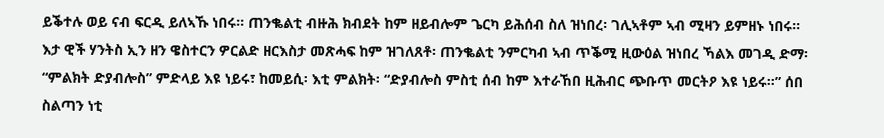ይቕተሉ ወይ ናብ ፍርዲ ይለኣኹ ነበሩ። ጠንቈልቲ ብዙሕ ክብደት ከም ዘይብሎም ጌርካ ይሕሰብ ስለ ዝነበረ፡ ገሊኣቶም ኣብ ሚዛን ይምዘኑ ነበሩ።
እታ ዊች ሃንትስ ኢን ዘን ዌስተርን ዎርልድ ዘርእስታ መጽሓፍ ከም ዝገለጸቶ፡ ጠንቈልቲ ንምርካብ ኣብ ጥቕሚ ዚውዕል ዝነበረ ኻልእ መገዲ ድማ፡ “ምልክት ድያብሎስ” ምድላይ እዩ ነይሩ፣ ከመይሲ፡ እቲ ምልክት፡ “ድያብሎስ ምስቲ ሰብ ከም እተራኸበ ዚሕብር ጭቡጥ መርትዖ እዩ ነይሩ።” ሰበ ስልጣን ነቲ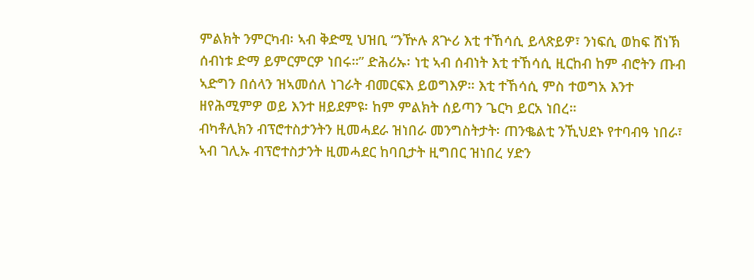ምልክት ንምርካብ፡ ኣብ ቅድሚ ህዝቢ “ንዅሉ ጸጕሪ እቲ ተኸሳሲ ይላጽይዎ፣ ንነፍሲ ወከፍ ሸነኽ ሰብነቱ ድማ ይምርምርዎ ነበሩ።” ድሕሪኡ፡ ነቲ ኣብ ሰብነት እቲ ተኸሳሲ ዚርከብ ከም ብሮትን ጡብ ኣድግን በሰላን ዝኣመሰለ ነገራት ብመርፍእ ይወግእዎ። እቲ ተኸሳሲ ምስ ተወግአ እንተ ዘየሕሚምዎ ወይ እንተ ዘይደምዩ፡ ከም ምልክት ሰይጣን ጌርካ ይርአ ነበረ።
ብካቶሊክን ብፕሮተስታንትን ዚመሓደራ ዝነበራ መንግስትታት፡ ጠንቈልቲ ንኺህደኑ የተባብዓ ነበራ፣ ኣብ ገሊኡ ብፕሮተስታንት ዚመሓደር ከባቢታት ዚግበር ዝነበረ ሃድን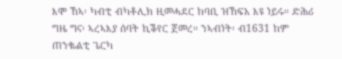እሞ ኸኣ፡ ካብቲ ብካቶሊክ ዚመሓደር ከባቢ ዝኸፍአ እዩ ነይሩ። ድሕሪ ግዜ ግና፡ ኣረኣእያ ሰባት ኪቕየር ጀመረ። ንኣብነት፡ ብ1631 ከም ጠንቈልቲ ጌርካ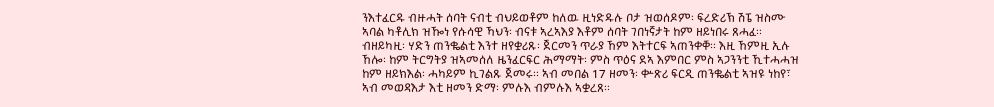ንእተፈርዱ ብዙሓት ሰባት ናብቲ ብህይወቶም ከለዉ ዚነድዱሉ ቦታ ዝወሰዶም፡ ፍረድሪኽ ሽፔ ዝስሙ ኣባል ካቶሊክ ዝዀነ የሱሳዊ ኻህን፡ ብናቱ ኣረኣእያ እቶም ሰባት ገበነኛታት ከም ዘይነበሩ ጸሓፈ። ብዘይካዚ፡ ሃድን ጠንቈልቲ እንተ ዘየቋሪጹ፡ ጀርመን ጥራያ ኸም እትተርፍ ኣጠንቀቐ። እዚ ኸምዚ ኢሉ ኸሎ፡ ከም ትርግትያ ዝኣመሰለ ዜንፈርፍር ሕማማት፡ ምስ ጥዕና ደኣ እምበር ምስ ኣጋንንቲ ኺተሓሓዝ ከም ዘይክእል፡ ሓካይም ኪገልጹ ጀመሩ። ኣብ መበል 17 ዘመን፡ ቍጽሪ ፍርዲ ጠንቈልቲ ኣዝዩ ነከየ፣ ኣብ መወዳእታ እቲ ዘመን ድማ፡ ምሉእ ብምሉእ ኣቋረጸ።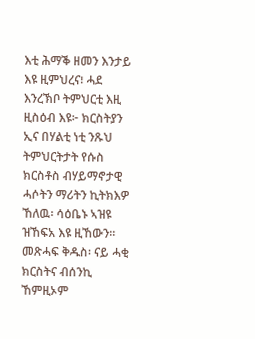እቲ ሕማቕ ዘመን እንታይ እዩ ዚምህረና፧ ሓደ እንረኽቦ ትምህርቲ እዚ ዚስዕብ እዩ፦ ክርስትያን ኢና በሃልቲ ነቲ ንጹህ ትምህርትታት የሱስ ክርስቶስ ብሃይማኖታዊ ሓሶትን ማሪትን ኪትክእዎ ኸለዉ፡ ሳዕቤኑ ኣዝዩ ዝኸፍአ እዩ ዚኸውን። መጽሓፍ ቅዱስ፡ ናይ ሓቂ ክርስትና ብሰንኪ ኸምዚኦም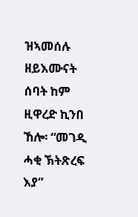ዝኣመሰሉ ዘይእሙናት ሰባት ከም ዚዋረድ ኪንበ ኸሎ፡ “መገዲ ሓቂ ኽትጽረፍ እያ”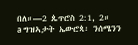በለ።—2 ጴጥሮስ 2:1, 2።
a ግዝኣታት ኤውሮጳ፡ ንሰሜንን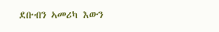ደቡብን ኣመሪካ እውን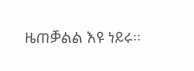ዜጠቓልል እዩ ነይሩ።